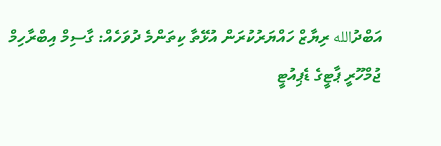އަބްދުالله ރިޔާޒް ހައްޔަރުކުރަން އުޅޭތާ ކިތަންމެ ދުވަހެއް: ގާސިމް އިބްރާހިމް
ޖުމްހޫރީ ޕާޓީގެ ޑެޕިއުޓީ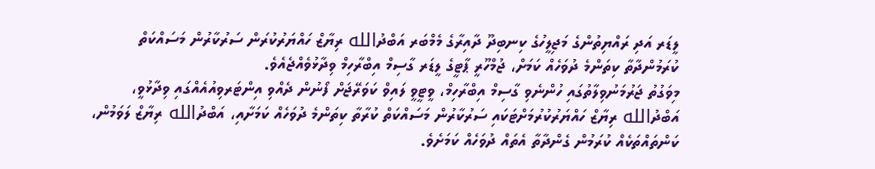ލީޑަރ އަދި ރައްޔިތުންގެ މަޖިލީހުގެ ކިނބިދޫ ދާއިރާގެ މެމްބަރ އަބްދުالله ރިޔާޒް ހައްޔަރުކުރަން ސަރުކާރުން މަސައްކަތް ކުރަމުންދާތާ ކިތަންމެ ދުވަހެއް ކަމަށް، ޖުމްހޫރީ ޕާޓީގެ ލީޑަރ ގާސިމް އިބްރާހިމް ވިދާޅުވެއްޖެއެވެ.
މިވަގުތު ޖަރުމަނުވިލާތުގައި ހުންނެވި ގާސިމް އިބްރާހިމް، ވީޓީވީ ލައިވް ކަވަރޭޖަށް ފޯނުން ދެއްވި އިންޓަރވިއުއެއްގައި ވިދާޅުވީ، އަބްދުالله ރިޔާޒް ހައްޔަރުކުރުމަށްޓަކައި ސަރުކާރުން މަސައްކަތް ކުރާތާ ކިތަންމެ ދުވަހެއް ކަމަށާއި، އަބްދުالله ރިޔާޒް ލަވަމުން، ކަންތައްތަކެއް ކުރަމުން ގެންދާތާ އެތައް ދުވަހެއް ކަމަށެވެ.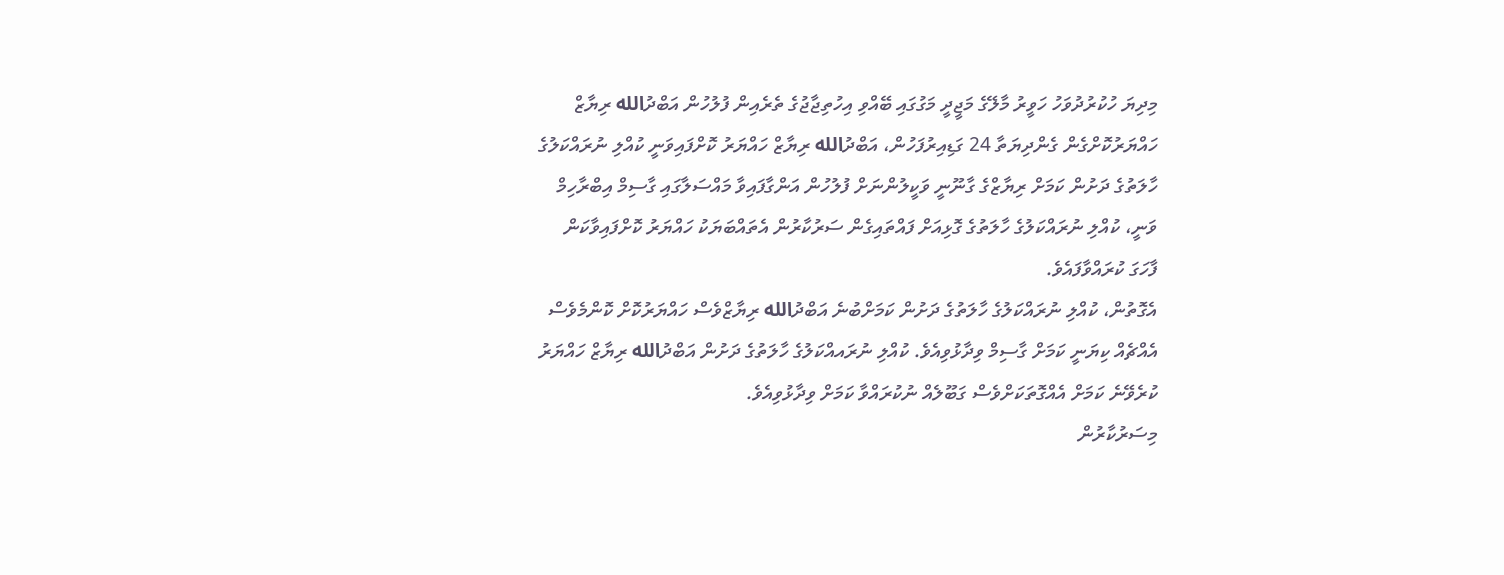މިދިޔަ ހުކުރުދުވަހު ހަވީރު މާލޭގެ މަޖީދީ މަގުގައި ބޭއްވި އިހުތިޖާޖުގެ ތެރެއިން ފުލުހުން އަބްދުالله ރިޔާޒް ހައްޔަރުކޮށްގެން ގެންދިޔަތާ 24 ގަޑިއިރުފަހުން، އަބްދުالله ރިޔާޒް ހައްޔަރު ކޮށްފައިވަނީ ކުއްލި ނުރައްކަލުގެ ހާލަތުގެ ދަށުން ކަމަށް ރިޔާޒްގެ ގާނޫނީ ވަކީލުންނަށް ފުލުހުން އަންގާފައިވާ މައްސަލާގައި ގާސިމް އިބްރާހިމް ވަނީ، ކުއްލި ނުރައްކަލުގެ ހާލަތުގެ ގޮޅިއަށް ފައްތައިގެން ސަރުކާރުން އެތައްބަޔަކު ހައްޔަރު ކޮށްފައިވާކަން ފާހަގަ ކުރައްވާފައެވެ.
އެގޮތުން، ކުއްލި ނުރައްކަލުގެ ހާލަތުގެ ދަށުން ކަމަށްބުނެ އަބްދުالله ރިޔާޒްވެސް ހައްޔަރުކޮށް ކޮންމެވެސް އެއްޗެއް ކިޔަނީ ކަމަށް ގާސިމް ވިދާޅުވިއެވެ. ކުއްލި ނުރައއްކަލުގެ ހާލަތުގެ ދަށުން އަބްދުالله ރިޔާޒް ހައްޔަރު ކުރެވޭނެ ކަމަށް އެއްގޮތަކަށްވެސް ގަބޫލެއް ނުކުރައްވާ ކަމަށް ވިދާޅުވިއެވެ.
މިސަރުކާރުން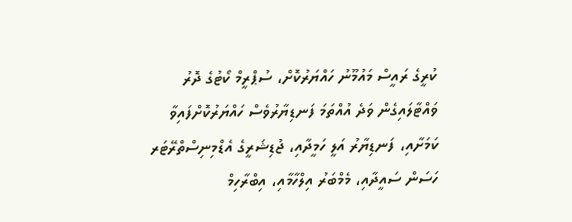ކުރީގެ ރައީސް މައުމޫނު ހައްޔަރުކޮށް، ސުޕްރީމް ކޯޓުގެ ދޮރު ވައްޓާލައިގެން ވަދެ އުއްތަމަ ފަނޑިޔާރުވެސް ހައްޔަރުކޮށްފައިވާ ކަމަށާއި، ފަނޑިޔާރު އަލީ ހަމީދާއި، ޖުޑިޝަރީގެ އެޑްމިނިސްތްރޭޓަރ ހަސަން ސައީދާއި، މެމްބަރު އިލްހާމާއި، އިބްރާހިމް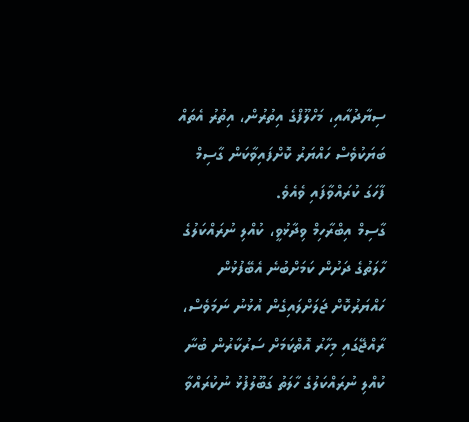ސިޔާދުއާއި، މަހްލޫފްގެ އިތުރުން، އިތުރު އެތައް ބަޔަކުވެސް ހައްޔަރު ކޮށްފައިވާކަން ގާސިމް ފާހަގަ ކުރައްވާފައި ވެއެވެ.
ގާސިމް އިބްރާހިމް ވިދާޅުވީ، ކުއްލި ނުރައްކަލުގެ ހާލަތުގެ ދަށުން ކަމަށްބުނެ އެބޭފުޅުން ހައްޔަރުކޮށް ޖަލަށްލައިގެން އުޅުނު ނަމަވެސް، ރާއްޖޭގައި މިހާރު އޮތްކަމަށް ސަރުކާރުން ބުނާ ކުއްލި ނުރައްކަލުގެ ހާލަތު ގަބޫލުފުޅު ނުކުރައްވާ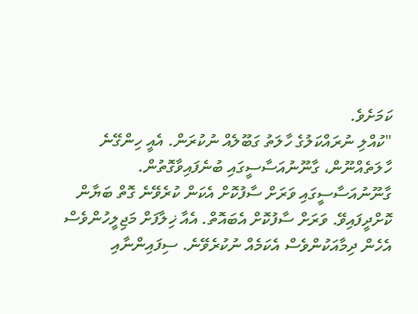ކަމަށެވެ.
"ކުއްލި ނުރައްކަލުގެ ހާލަތު ގަބޫލެއް ނުކުރަން. އެއީ ހިންގޭނެ ހާލަތެއްނޫން، ގާނޫނުއަސާސީގައި ބުނެފައިވާގޮތުން. ގާނޫނުއަސާސީގައި ވަރަށް ސާފުކޮށް އެކަން ކުރެވޭނެ ގޮތް ބަޔާން ކޮށްދީފައިވޭ. ވަރަށް ސާފުކޮށް އެބައޮތް. އެއާ ޚިލާފަށް މަޖިލީހުންވެސް އެހެން ދިމާއަކުންވެސް އެކަމެއް ނުކުރެވޭނެ. ސިފައިންނާއި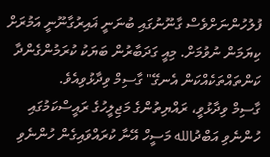ފުލުހުންނަށްވެސް ގާނޫނުގައި ބުނަނީ ޣައިރުގާނޫނީ އަމުރަށް ކިޔަމަން ނުވުމަށް. މިއީ ގަދަބާރުން ބަޔަކު ކުރަމުންގެންދާ ކަންތައްތަކެއްކަން އެނގޭ" ގާސިމް ވިދާޅުވިއެވެ.
ގާސިމް ވިދާޅުވީ، ރައްޔިތުންގެ މަޖިލީހުގެ ރައީސްކަމުގައި ހުންނެވި އަބްދުالله މަސީހް އޭނާ ކުރައްވައިގެން ހުންނެވި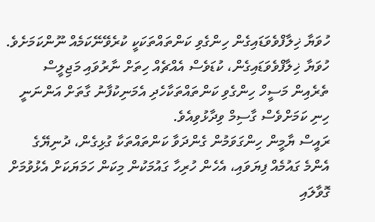ހުވަޔާ ޚިލާފްވެވަޑައިގެން ހިންގެވި ކަންތައްތަކަކީ ކުރެވޭނޭކަމެއް ނޫންކަމަށެވެ.
ހުވަޔާ ޚިލާފްވެވަޑައިގެން، ކުޑަވެސް އެއްޗެއް ހިތަށް ނާރުވައި މަޖިލީސް ތެރެއިން މަސީހް ހިންގެވި ކަންތައްތަކާހެދި އެމަނިކުފާނު ގާތަށް އަންނަނީ ހިނި ކަމަށްވެސް ގާސިމް ވިދާޅުވިއެވެ.
ރައީސް ޔާމީން ހިންގަވަމުން ގެންދަވާ ކަންތައްތަކާ ގުޅިގެން، ދުނިޔޭގެ އެންމެ ގައުމެއް ފިޔަވައި، އެހެން ހުރިހާ ގައުމަކުން މިކަން ހަމަޔަކަށް އެޅުވުމަށް ގޮވާލައި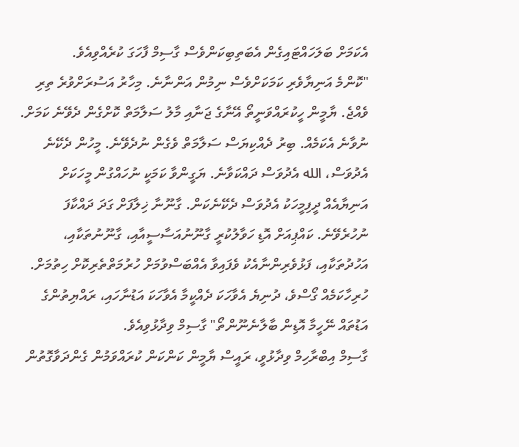އެކަމަށް ބަލަހައްޓައިގެން އެބަތިބިކަންވެސް ގާސިމް ފާހަގަ ކުރެއްވިއެވެ.
"ކޮންމެ އަނިޔާވެރި ކަމަކަށްވެސް ނިމުން އަންނާނެ. މިހާރު އަސުރަށްވުރެ ތިރި ވެއްޖެ. ޔާމީން ހީކުރައްވަނީތޯ އޭނާގެ ޖަނާއި މާލު ސަލާމަތް ކޮށްގެން ދެވޭނެ ކަމަށް. ނުވާނެ އެކަމެއް. ބިރު ދެއްކިޔަސް ސަލާމަތް ވެގެން ނުދެވޭނެ. މީހުން ދެކޭނެ އެދުވަސް، الله އެދުވަސް ދައްކަވާނެ. ޔަގީންވާ ކަމަކީ ނުހައްގުން މީހަކަށް އަނިޔާއެއް ދީފިމީހަކު އެދުވަސް ދެކޭނެކަން. ގާނޫނާ ޚިލާފަށް ގަދަ ދައްކާފަ ނުހުރެވޭނެ. ކައްޕިއަށް އޮޑި ހަވާލުކުރީ ގާނޫނުއަސާސީއާއި، ގާނޫނުތަކާއި، އަހުދުތަކާއި، ފަޅުވެރިންނާއެކު ވެފައިވާ އެއްބަސްވުމަށް ހުރުމަތްތެރިކޮށް ހިތުމަށް. ހުރިހާކަމެއް ގޯސްވެ، ދުނިޔެ އެވާހަކަ ދެއްކީމާ އެވާހަކަ އަޑުނާހައި، ރައްޔިތުންގެ އަޑުތައް ނޭހީމާ އޮޑިން ބާލާނެނޫންތޯ" ގާސިމް ވިދާޅުވިއެވެ.
ގާސިމް އިބްރާހިމް ވިދާޅުވީ، ރައީސް ޔާމީން ކަންކަން ކުރައްވަމުން ގެންދަވާގޮތުން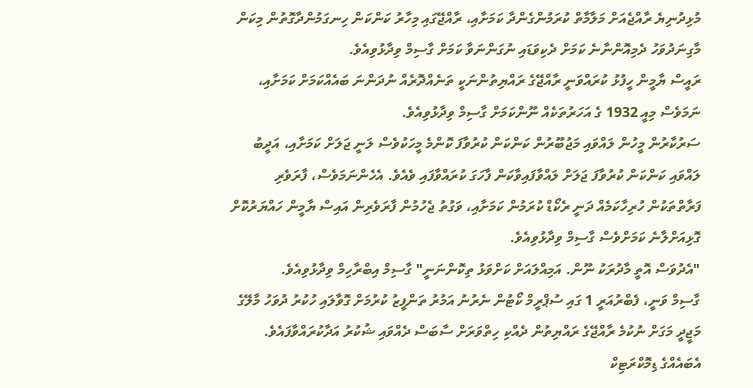މުޅިދުނިޔެ ރާއްޖެއަށް މަލާމާތް ކުރަމުންގެންދާ ކަމަށާއި، ރާއްޖޭގައި މިހާރު ކަންކަން ހިނގަމުންދާގޮތުން މިކަން މާގިނަދުވަހު ދެމިއޮންނާނެ ކަމަށް ދެކިވަޑައި ނުގަންނަވާ ކަމަށް ގާސިމް ވިދާޅުވިއެވެ.
ރައީސް ޔާމީން ހީފުޅު ކުރައްވަނީ ރާއްޖޭގެ ރައްޔިތުންނަކީ ތަނެއްދޮރެއް ނުދަންނަ ބައެއްކަމަށް ކަމަށާއި، ނަމަވެސް މިއީ 1932 ގެ އަހަރުތަކެއް ނޫންކަމަށް ގާސިމް ވިދާޅުވިއެވެ.
ސަރުކާރުން މީހުން ލައްވައި މަޖުބޫރުން ކަންކަން ކުރުވާފަ ކޮންމެ މީހަކުވެސް ލަނީ ޖަލަށް ކަމަށާއި، އަދީބު ލައްވައި ކަންކަން ކުރުވާފަ ޖަލަށް ލައްވާފައިވާކަން ފާހަގަ ކުރައްވާފައި ވެއެވެ. އެހެންނަމަވެސް، ފާރަވެރި ފަރާތްތަކުން ހުރިހާކަމެއް ދަނީ ރެކޯޑް ކުރަމުން ކަމަށާއި، ވަގުތު ޖެހުމުން ފާރަވެރިން އައިސް ޔާމީން ހައްޔަރުކޮށް ގޮޅިއަށްލާނެ ކަމަށްވެސް ގާސިމް ވިދާޅުވިއެވެ.
"އެދުވަސް އޮތީ މާދުރަކު ނޫން. އަމިއްލައަށް ކަށްވަޅު ތިކޮންނަނީ" ގާސިމް އިބްރާހިމް ވިދާޅުވިއެވެ.
ގާސިމް ވަނީ، ފެބްރުއަރީ 1 ގައި ސުޕްރީމް ކޯޓުން ނެރުނު އަމުރު ތަންފީޒު ކުރުމަށް ގޮވާލައި ހުކުރު ދުވަހު މާލޭގެ މަޖީދީ މަގަށް ނުކުމެ ރާއްޖޭގެ ރައްޔިތުން ދެއްކި ހިތްވަރަށް ސާބަސް ދެއްވައި ޝުކުރު އަދާކުރައްވާފައެވެ.
އެބައެއްގެ ޑިމޮކްރަޓިކް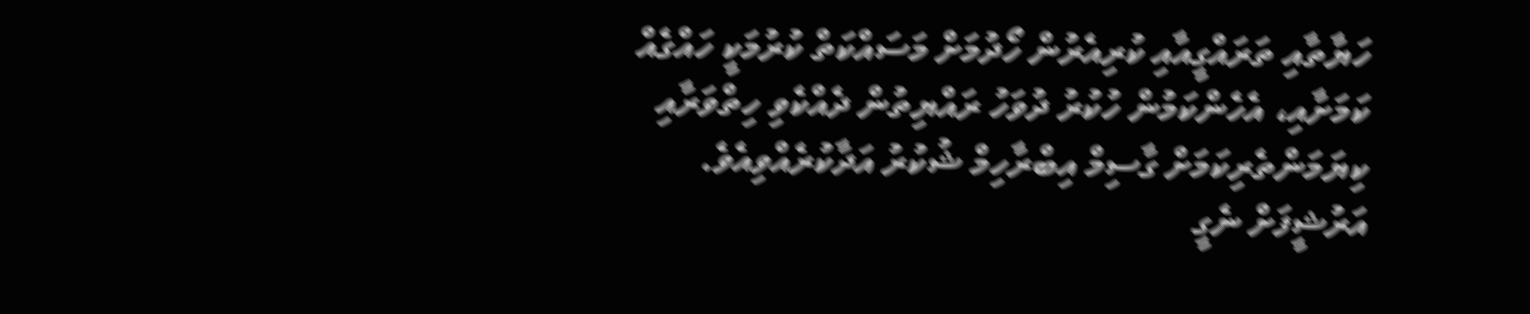ހަޔާތާއި ތަރައްގީއާއި ކުރިއެރުން ހޯދުމަށް މަސައްކަތް ކުރުމަކީ ހައްގެއް ކަމަށާއި، އެހެންކަމުން ހުކުރު ދުވަހު ރައްޔިތުން ދެއްކެވި ހިތްވަރާއި ކިޔަމަންތެރިކަމަށް ގާސިމް އިބްރާހިމް ޝުކުރު އަދާކުރެއްވިއެވެ.
އަރުޝީފަށް ނެގީ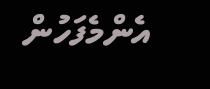އެންމެފަހުން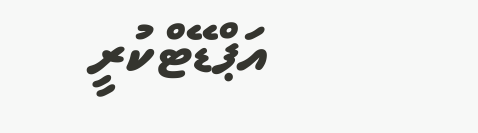އަޕްޑޭޓްކުރީ